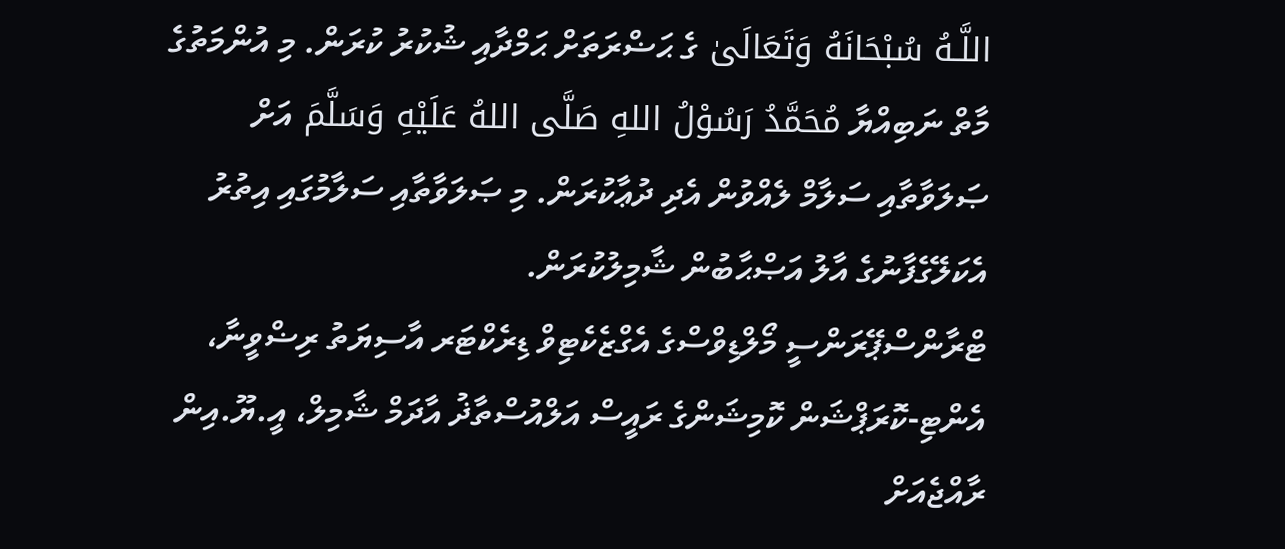اللَّـهُ سُبْحَانَهُ وَتَعَالَىٰ ގެ ޙަޟްރަތަށް ޙަމްދާއި ޝުކުރު ކުރަން. މި އުންމަތުގެ މާތް ނަބިއްޔާ مُحَمَّدُ رَسُوْلُ اللهِ صَلَّى اللهُ عَلَيْهِ وَسَلَّمَ އަށް ޞަލަވާތާއި ސަލާމް ލެއްވުން އެދި ދުޢާކުރަން. މި ޞަލަވާތާއި ސަލާމުގައި އިތުރު އެކަލޭގެފާނުގެ އާލު އަޞްޙާބުން ޝާމިލުކުރަން.
ޓްރާންސްޕޭރަންސީ މޯލްޑިވްސްގެ އެގްޒެކެޓިވް ޑިރެކްޓަރ އާސިޔަތު ރިޟްވީނާ، އެންޓި-ކޮރަޕްޝަން ކޮމިޝަންގެ ރައީސް އަލްއުސްތާޛު އާދަމް ޝާމިލް، އީ.ޔޫ.އިން ރާއްޖެއަށް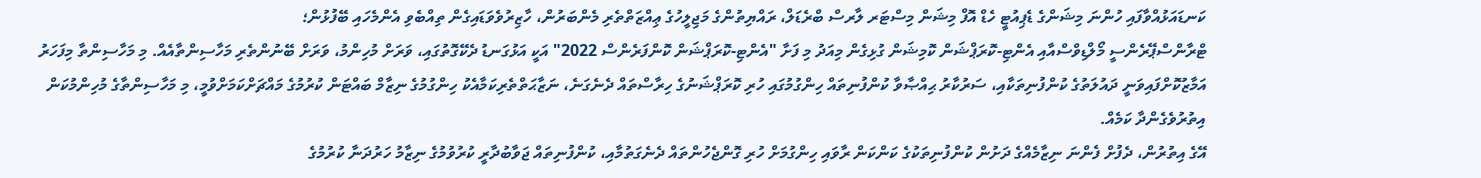ކަނޑައަޅުއްވާފައި ހުންނަ މިޝަންގެ ޑެޕިއުޓީ ހެޑް އޮފް މިޝަން މިސްޓަރ ލާރސް ބްރެޑަލް، ރައްޔިތުންގެ މަޖިލީހުގެ ޢިއްޒަތްތެރި މެންބަރުން، ހާޒިރުވެވަޑައިގެން ތިއްބެވި އެންމެހައި ބޭފުޅުން؛
ޓްރާންސްޕޭރެންސީ މޯލްޑިވްސްއާއި އެންޓި-ކޮރަޕްޝަން ކޮމިޝަން ގުޅިގެން މިއަދު މި ފަށާ "އެންޓި-ކޮރަޕްޝަން ކޮންފަރެންސް 2022" އަކީ އަޅުގަނޑު ދެކޭގޮތުގައި، ވަރަށް މުހިންމު، ވަރަށް ބޭނުންތެރި މަހާސިންތާއެއް. މި މަހާސިންތާ މިފަހަރު އަމާޒުކޮށްފައިވަނީ ދައުލަތުގެ ކުންފުނިތަކާއި، ސަރުކާރު ޙިއްޞާވާ ކުންފުނިތައް ހިންގުމުގައި ހުރި ކޮރަޕްޝަނުގެ ހިރާސްތައް ދެނެގަނެ، ނަޒާޙަތްތެރިކަމާއެކު ހިންގުމުގެ ނިޒާމް ބައްޓަން ކުރުމުގެ މައްޗަށްކަމަށްވުމީ، މި މަހާސިންތާގެ މުހިންމުކަން އިތުރުވެގެންދާ ކަމެއް.
އޭގެ އިތުރުން، ދެފުށް ފެންނަ ނިޒާމެއްގެ ދަށުން ކުންފުނިތަކުގެ ކަންކަން ރާވައި ހިންގުމަށް ހުރި ގޮންޖެހުންތައް ދެނެގަތުމާއި، ކުންފުނިތައް ޖަވާބުދާރީ ކުރުވުމުގެ ނިޒާމު ހަރުދަނާ ކުރުމުގެ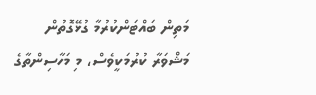މަތިން ބައްޓަންކުރުމާ ގުޅޭގޮތުން މަޝްވަރާ ކުރުމަކީވެސް، މި މަހާސިންތާގެ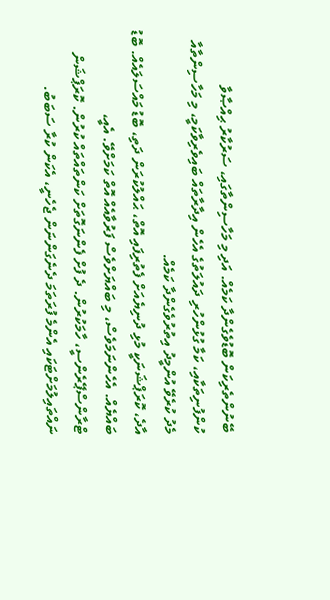ބޭނުންތެރިކަން ބޮޑުވެގެންދާ ކަމެއް. އަދި މި މަހާސިންތާގައި، ސަރުކާރު ޙިއްޞާވާ ކުންފުނިތަކާއި، ކަމާ ގުޅުންހުރި ދައުލަތުގެ އެހެން އިދާރާތައް ބައިވެރިވާކަމީ، މި މަހާސިންތާއާ މެދު ކުރެވޭ އުންމީދު އިތުރުވެގެންދާ ކަމެއް.
އާދެ، ކޮރަޕްޝަނަކީ މުޅި ދުނިޔެއަށް ފެތުރިފައި އޮތް، ޙައްލުކުރަން ދަތި، ބޮޑު މައްސަލައެއް. ބޮޑު ބައްޔެއް. އެހެންނަމަވެސް، މި ބައްޔަށްވެސް ފަރުވާއެއް އޮތް ކަމަށްވޭ. އެއީ، ޓްރާންސްޕޭރެންސީ، ހާމަކުރުން. ދެ ފުށް ފެންނަގޮތަށް ކަންތައްތައް ކުރުން. ކޮރަޕްޝަން ނައްތައިލުމަށްޓަކައި އެންމެ ފުރަތަމަ ދެނެގަންނަން ޖެހެނީ، އެކަން ކުރާ ސަބަބު.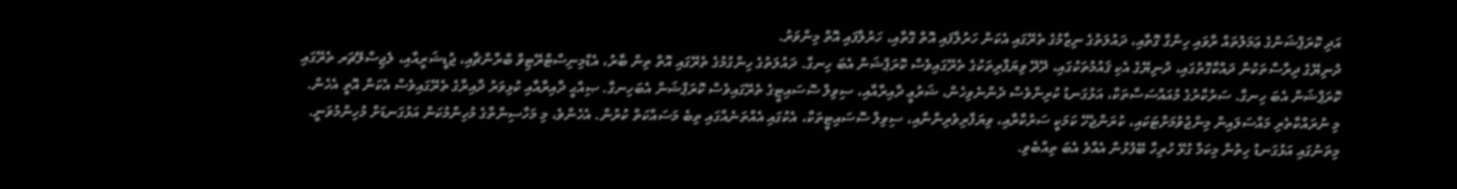އަދި ކޮރަޕްޝަންގެ ޢަމަލުތައް ރާވައި ހިންގާ ގޮތާއި، ދައުލަތުގެ ނިޒާމުގެ ތެރޭގައި އެކަން ހަރުލާފައި އޮތް ގޮތާއި، ހަރުލާފައި އޮތް މިންވަރު.
ދުނިޔޭގެ ދިރާސާތަކުން ދައްކާގޮތުގައި، ދުނިޔޭގެ އެކި ޤައުމުތަކުގައި، ދޭދޭ ވިޔަފާރިތަކުގެ ތެރޭގައިވެސް ކޮރަޕްޝަން އެބަ ހިނގާ. ދައުލަތުގެ ހިންގުމުގެ ތެރޭގައި އޮތް ތިން ބާރު، އެޑްމިނިސްޓްރޭޓިވް ބްރާންޗާއި، ޖުޑީޝަރީއާއި، ލެޖިސްލޭޗަރ ތެރޭގައި ކޮރަޕްޝަން އެބަ ހިނގާ. ސަރުކާރުގެ މުއައްސަސާތަކާ، އަޅުގަނޑު ކުރިންވެސް ދެންނެވިހެން، ޝަރުޢީ ދާއިރާއާއި، ސިވިލް ސޮސައިޓީގެ ތެރޭގައިވެސް ކޮރަޕްޝަން އެބަހިނގާ. ޞިއްޙީ ދާއިރާއާއި ކުޅިވަރު ދާއިރާގެ ތެރޭގައިވެސް އެކަން އޮތީ އެހެން.
މި ނުރައްކާތެރި މައްސަލައިން މިންޖުވުމަށްޓަކައި، ކުރަންޖެހޭ ކަމަކީ ސަރުކާރާއި، ވިޔަފާރިވެރިންނާއި، ސިވިލް ސޮސައިޓީތަކާ، އެކުގައި އެއްތަނެއްގައި ތިބެ މަސައްކަތް ކުރުން. އެހެންވެ، މި މަހާސިންތާގެ މުހިންމުކަން އަޅުގަނޑަށް މުހިންމުވަނީ. މިތަނުގައި އަޅުގަނޑު ހިތުން މިކަމާ ގުޅޭ ހުރިހާ ބޭފުޅުން އެއްވެ އެބަ ތިއްބެވި.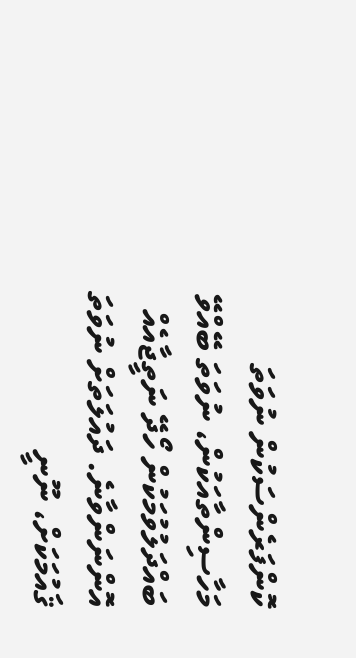ކޮންފަރެންސަކުން ނުވަތަ މަހާސިންތާއަކުން، ނުވަތަ ބޭއްވޭ ބައްދަލުވުމަކުން ހޯދޭ ނަތީޖާއެއް އޮންނަންވާނެ. ދައުލަތަށް ނުވަތަ ޤައުމަކަށް، ނޫނީ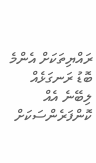ރައްޔިތަކަށް އެންމެ ބޮޑު ރަނގަޅެއް ލިބޭނެ އެއް ކޮންފަރެންސަކަށް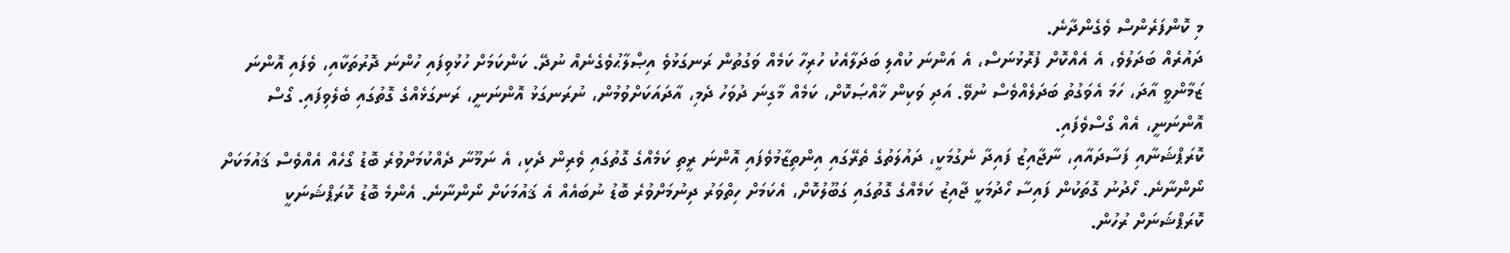މި ކޮންފަރެންސް ވެގެންދާނެ.
ދައުރެއް ބަދަލުވެ، އެ އެއްކޮށް ފުރޮޅުނަސް، އެ އަންނަ ކުއްލި ބަދަލާއެކު ހުރިހާ ކަމެއް ވަގުތުން ރަނގަޅުވެ އިޞްލާޙުވެގެނެއް ނުދޭ. ކަންކަމަށް ހުޅުވިފައި ހުންނަ ދޮރުތަކާއި، ވެފައި އޮންނަ ޒަމާންވީ އާދަ، ހަމަ އެވަގުތު ބަދަލެއްވެސް ނުވޭ. އަދި ވަކިން ޚާއްޞަކޮށް، ކަމެއް މާގިނަ ދުވަހު ދެމި، އާދައަކަށްވުމުން، ނުރަނގަޅު އޮންނަނީ، ރަނގަޅެއްގެ ގޮތުގައި ބެލެވިފައި. ގޯސް އޮންނަނީ، އެއް ގޯސްވެފައި.
ކޮރަޕްޝަނާއި ފަސާދައާއި، ނާޖާއިޒު ފައިދާ ނެގުމަކީ، ދައުލަތުގެ ތެރޭގައި އިންތިޒާމުވެފައި އޮންނަ ރީތި ކަމެއްގެ ގޮތުގައި ވެރިން ދެކި، އެ ނަމޫނާ ދެއްކުމަށްވުރެ ބޮޑު ގޯހެއް އެއްވެސް ޤައުމަކަށް ނޯންނާނެ. ހޯދުނު ގޮތަކުން ފައިސާ ހޯދުމަކީ ޖާއިޒު ކަމެއްގެ ގޮތުގައި ގަބޫލުކޮށް، އެކަމަށް ހިތްވަރު ދިނުމަށްވުރެ ބޮޑު ނުބައެއް އެ ޤައުމަކަށް ނޯންނާނެ. އެންމެ ބޮޑު ކޮރަޕްޝަނަކީ ކޮރަޕްޝަނަށް ރުހުން.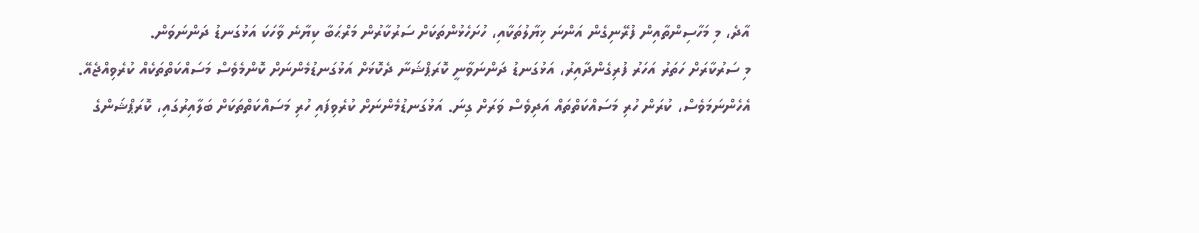އާދެ، މި މަހާސިންތާއިން ފުރޭނިގެން އަންނަ ޚިޔާލުތަކާއި، ހުށަހެޅުންތަކަށް ސަރުކާރުން މަރްޙަބާ ކިޔާނެ ވާހަކަ އަޅުގަނޑު ދަންނަވަން.
މި ސަރުކާރަށް ހަތަރު އަހަރު ފުރިގެންދާއިރު، އަޅުގަނޑު ދަންނަވާނީ ކޮރަޕްޝަނާ ދެކޮޅަށް އަޅުގަނޑުމެންނަށް ކޮންމެވެސް މަސައްކަތްތަކެއް ކުރެވިއްޖެއޭ. އެހެންނަމަވެސް، ކުރަން ހުރި މަސައްކަތްތައް އަދިވެސް ވަރަށް ގިނަ. އަޅުގަނޑުމެންނަށް ކުރެވިފައި ހުރި މަސައްކަތްތަކަށް ބަލާއިރުގައި، ކޮރަޕްޝަންގެ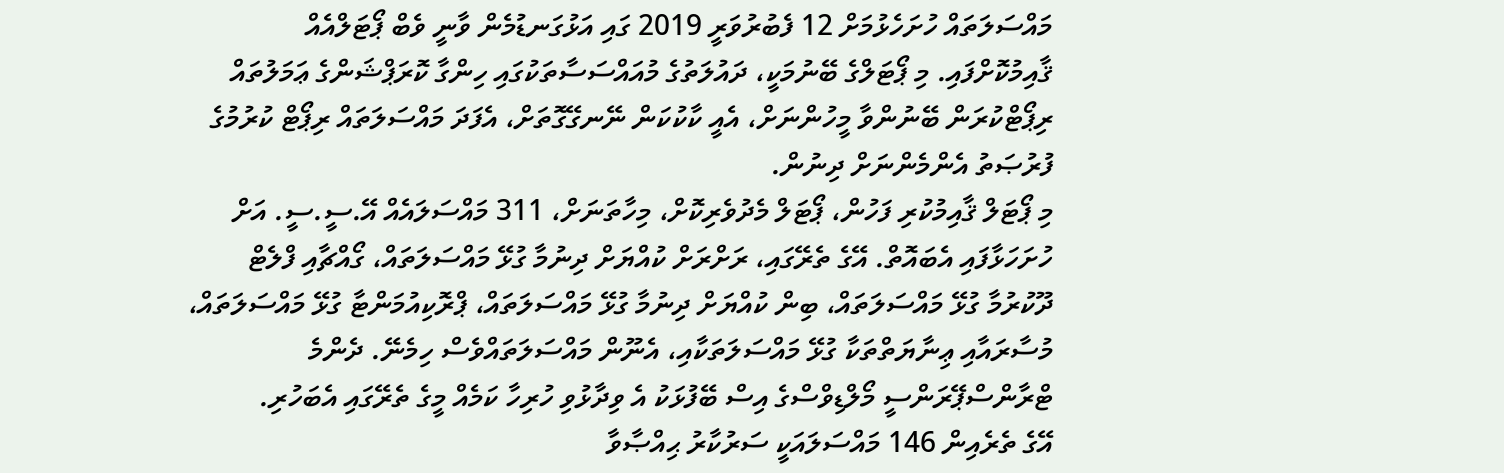މައްސަލަތައް ހުށަހެޅުމަށް 12 ފެބުރުވަރީ 2019 ގައި އަޅުގަނޑުމެން ވާނީ ވެބް ޕޯޓަލްއެއް ޤާއިމުކޮށްފައި. މި ޕޯޓަލްގެ ބޭނުމަކީ، ދައުލަތުގެ މުއައްސަސާތަކުގައި ހިންގާ ކޮރަޕްޝަންގެ ޢަމަލުތައް ރިޕޯޓްކުރަން ބޭނުންވާ މީހުންނަށް، އެއީ ކާކުކަން ނޭނގޭގޮތަށް، އެފަދަ މައްސަލަތައް ރިޕޯޓް ކުރުމުގެ ފުރުޞަތު އެންމެންނަށް ދިނުން.
މި ޕޯޓަލް ޤާއިމުކުރި ފަހުން، ޕޯޓަލް މެދުވެރިކޮށް، މިހާތަނަށް، 311 މައްސަލައެއް އޭ.ސީ.ސީ. އަށް ހުށަހަޅާފައި އެބައޮތް. އޭގެ ތެރޭގައި، ރަށްރަށް ކުއްޔަށް ދިނުމާ ގުޅޭ މައްސަލަތައް، ގޯއްޗާއި ފްލެޓް ދޫކުރުމާ ގުޅޭ މައްސަލަތައް، ބިން ކުއްޔަށް ދިނުމާ ގުޅޭ މައްސަލަތައް، ޕްރޮކިއުމަންޓާ ގުޅޭ މައްސަލަތައް، މުސާރައާއި ޢިނާޔަތްތަކާ ގުޅޭ މައްސަލަތަކާއި، އެނޫން މައްސަލަތައްވެސް ހިމެނޭ. ދެންމެ ޓްރާންސްޕޭރަންސީ މޯލްޑިވްސްގެ އިސް ބޭފުޅަކު އެ ވިދާޅުވި ހުރިހާ ކަމެއް މީގެ ތެރޭގައި އެބަހުރި.
އޭގެ ތެރެއިން 146 މައްސަލައަކީ ސަރުކާރު ޙިއްޞާވާ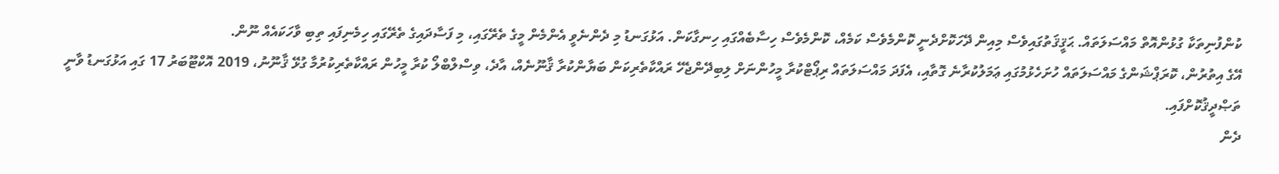ކުންފުނިތަކާ ގުޅުންއޮތް މައްސަލަތައް. ޙަޤީޤަތުގައިވެސް މިއިން ދޭހަކޮށްދެނީ ކޮންމެވެސް ކަމެއް، ކޮންމެވެސް ހިސާބެއްގައި ހިނގާކަން. އަޅުގަނޑު މި ދެންނެވީ އެންމެން މީގެ ތެރޭގައި، މި ފަސާދައިގެ ތެރޭގައި ހިމެނިފައި ތިބި ވާހަކައެއް ނޫން.
އޭގެ އިތުރުން، ކޮރަޕްޝަންގެ މައްސަލަތައް ހުށަހެޅުމުގައި ޢަމަލުކުރާނެ ގޮތާއި، އެފަދަ މައްސަލަތައް ރިޕޯޓްކުރާ މީހުންނަށް ލިބިދޭންޖެހޭ ރައްކާތެރިކަން ބަޔާންކުރާ ޤާނޫނެއް، އާދެ، ވިސްލްބްލޯ ކުރާ މީހުން ރައްކާތެރިކުރުމާ ގުޅޭ ޤާނޫނު، 2019 އޮކްޓޫބަރު 17 ގައި އަޅުގަނޑު ވާނީ ތަޞްދީޤުކޮށްފައި.
ދެން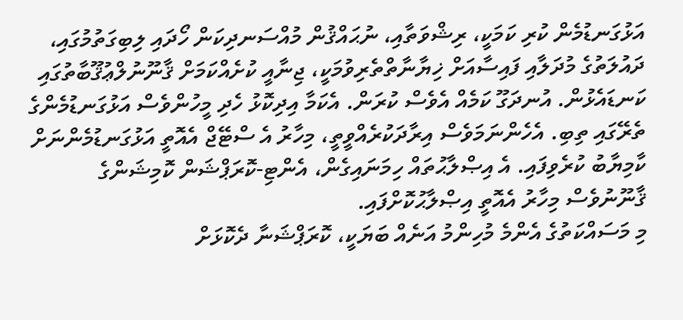އަޅުގަނޑުމެން ކުރި ކަމަކީ، ރިޝްވަތާއި، ނުޙައްޤުން މުއްސަނދިކަން ހޯދައި ލިބިގަތުމުގައި، ދައުލަތުގެ މުދަލާއި ފައިސާއަށް ޚިޔާނާތްތެރިވުމަކީ، ޖިނާއީ ކުށެއްކަމަށް ޤާނޫނުލްޢުޤޫބާތުގައި ކަނޑައެޅުން. އުނދަގޫ ކަމެއް އެވެސް ކުރަން. އެކަމާ އިދިކޮޅު ހެދި މީހުންވެސް އަޅުގަނޑުމެންގެ ތެރޭގައި ތިބި. އެހެންނަމަވެސް އިރާދަކުރެއްވީތީ، މިހާރު އެ ސްޓޭޖް އެއޮތީ އަޅުގަނޑުމެންނަށް ކާމިޔާބު ކުރެވިފައި. އެ އިޞްލާޙުތައް ހިމަނައިގެން، އެންޓި-ކޮރަޕްޝަން ކޮމިޝަންގެ ޤާނޫނުވެސް މިހާރު އެއޮތީ އިޞްލާޙުކޮށްފައި.
މި މަސައްކަތުގެ އެންމެ މުހިންމު އަނެއް ބަޔަކީ، ކޮރަޕްޝަނާ ދެކޮޅަށް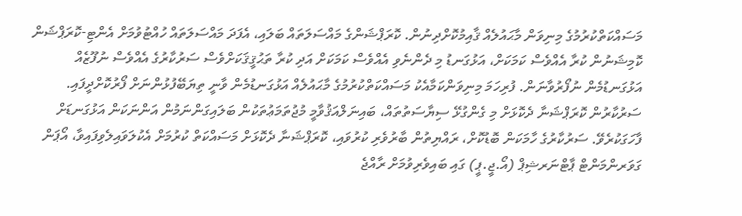މަސައްކަތްކުރުމުގެ މިނިވަން މާޙައުލެއް ޤާއިމުކޮށްދިނުން. ކޮރަޕްޝަންގެ މައްސަލަތައް ބަލައި، އެފަދަ މައްސަލަތައް ހުއްޓުވުމަށް އެންޓި-ކޮރަޕްޝަން ކޮމިޝަނުން ކުރާ އެއްވެސް ކަމަކަށް، އަޅުގަނޑު މި ދެންނެވި އެއްވެސް ކަމަކަށް އަދި ކުރާ ތަޙުޤީޤަކަށްވެސް ސަރުކާރުގެ އެއްވެސް ނުފޫޒެއް އަޅުގަނޑުމެން ނުފޯރުވާނަން. ފުރިހަމަ މިނިވަންކަމާއެކު މަސައްކަތްކުރުމުގެ މާޙައުލެއް އަޅުގަނޑުމެން ވާނީ ތިޔަބޭފުޅުންނަށް ފޯރުކޮށްދީފައި.
ސަރުކާރުން ކޮރަޕްޝަނާ ދެކޮޅަށް މި ގެންގުޅޭ ސިޔާސަތުތައް، ބައިނަލްއަޤުވާމީ މުޖުތަމަޢުތަކުން ބަލައިގަންނަމުން އަންނަކަން އަޅުގަނޑަށް ފާހަގަކުރެވޭ. ސަރުކާރުގެ ހާމަކަން ބޮޑުކޮށް، ރައްޔިތުން ބާރުވެރި ކުރުވައި، ކޮރަޕްޝަނާ ދެކޮޅަށް މަސައްކަތް ކުރުމަށް އެކުލަވައިލެވިފައިވާ، އޯޕަން ގަވަރންމަންޓް ޕާޓްނަރޝިޕް (އޯ.ޖީ.ޕީ) ގައި ބައިވެރިވުމަށް ރާއްޖެ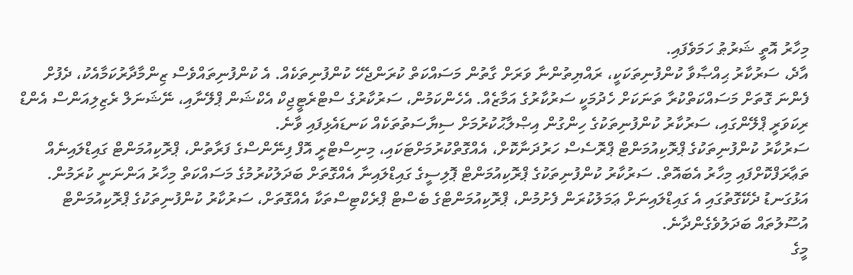މިހާރު އޮތީ ޝަރުޠު ހަމަވެފައި.
އާދެ، ސަރުކާރު ޙިއްޞާވާ ކުންފުނިތަކަކީ، ރައްޔިތުންނާ ވަރަށް ގާތުން މަސައްކަތް ކުރަންޖެހޭ ކުންފުނިތަކެއް. އެ ކުންފުނިތައްވެސް ޒިންމާދާރުކަމާއެކު، ދެފުށް ފެންނަ ގޮތަށް މަސައްކަތްކުރާ ތަނަކަށް ހެދުމަކީ ސަރުކާރުގެ އަމާޒެއް. އެހެންކަމުން، ސަރުކާރުގެ ސްޓްރެޓީޖިކް އެކްޝަން ޕްލޭނާއި، ނޭޝަނަލް ރެޒިލިއަންސް އެންޑް ރިކަވަރީ ޕްލޭންގައި، ސަރުކާރު ކުންފުނިތަކުގެ ހިންގުން އިޞްލާޙުކުރުމަށް ސިޔާސަތުތަކެއް ކަނޑައެޅިފައި ވާނެ.
ސަރުކާރު ކުންފުނިތަކުގެ ޕްރޮކިއުމަންޓް ޕްރޮސެސް ހަރުދަނާކޮށް، އެއްގޮތްކުރުމަށްޓަކައި، މިނިސްޓްރީ އޮފް ފިނޭންސްގެ ފަރާތުން، ޕްރޮކިއުމަންޓް ގައިޑްލައިނެއް ތަޢާރަފްކޮށްފައި މިހާރު އެބައޮތް. ސަރުކާރު ކުންފުނިތަކުގެ ޕްރޮކިއުމަންޓް ޕޮލިސީގެ ގައިޑްލައިނާ އެއްގޮތަށް ބަދަލުކުރުމުގެ މަސައްކަތް މިހާރު އަންނަނީ ކުރަމުން. އަޅުގަނޑު ދެކޭގޮތުގައި އެ ގައިޑްލައިނަށް ޢަމަލުކުރަން ފެށުމުން، ޕްރޮކިއުމަންޓްގެ ބެސްޓް ޕްރެކްޓިސްތަކާ އެއްގޮތަށް، ސަރުކާރު ކުންފުނިތަކުގެ ޕްރޮކިއުމަންޓް އުސޫލުތައް ބަދަލުވެގެންދާނެ.
މީގެ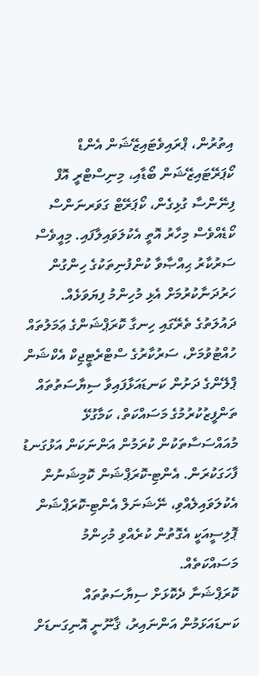އިތުރުން، ޕްރައިވެޓައިޒޭޝަން އެންޑް ކޯޕަރޭޓައިޒޭޝަން ބޯޑާއި، މިނިސްޓްރީ އޮފް ފިނޭންސާ ގުޅިގެން، ކޯޕަރޭޓް ގަވަރނަންސް ކޯޑެއްވެސް މިހާރު އޮތީ އެކުލަވައިލާފައި. މިއީވެސް ސަރުކާރު ޙިއްޞާވާ ކުންފުނިތަކުގެ ހިންގުން ހަރުދަނާކުރުމަށް އެޅި މުހިންމު ފިޔަވަޅެއް.
ދައުލަތުގެ ތެރޭގައި ހިނގާ ކޮރަޕްޝަންގެ ޢަމަލުތައް ހުއްޓުވުމަށް، ސަރުކާރުގެ ސްޓްރެޓީޖިކް އެކްޝަން ޕްލޭންގެ ދަށުން ކަނޑައަޅާފައިވާ ސިޔާސަތުތައް ތަންފީޒުކުރުމުގެ މަސައްކަތް، ކަމާގުޅޭ މުއައްސަސާތަކުން ކުރަމުން އަންނަކަން އަޅުގަނޑު ފާހަގަކުރަން. އެންޓި-ކޮރަޕްޝަން ކޮމިޝަނުން އެކުލަވައިލެއްވި، ނޭޝަނަލް އެންޓި-ކޮރަޕްޝަން ޕޮލިސީއަކީ އެގޮތުން ކުރެއްވި މުހިންމު މަސައްކަތެއް.
ކޮރަޕްޝަނާ ދެކޮޅަށް ސިޔާސަތުތައް ކަނޑައަޅަމުން އަންނައިރު، ޤާނޫނީ އޮނިގަނޑަށް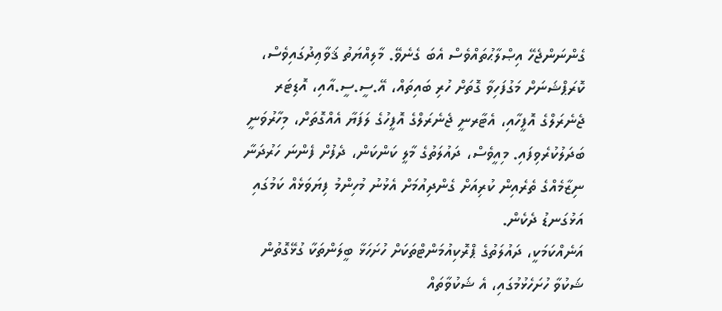ގެންނަންޖެހޭ އިޞްލާޙުތައްވެސް އެބަ ގެނެވޭ. މާލިއްޔަތު ޤަވާޢިދުގައިވެސް، ކޮރަޕްޝަނަށް މަގުފަހިވާ ގޮތަށް ހުރި ބައިތައް، އޭ.ސީ.ސީ.އާއި، އޮޑިޓަރ ޖެނެރަލްގެ އޮފީހާއި، އެޓާރނީ ޖެނެރަލްގެ އޮފީހުގެ ލަފަޔާ އެއްގޮތަށް، މިހާރުވަނީ ބަދަލުކުރެވިފައި. މިއީވެސް، ދައުލަތުގެ މާލީ ކަންކަން، ދެފުށް ފެންނަ ހަރުދަނާ ނިޒާމެއްގެ ތެރެއިން ކުރިއަށް ގެންދިއުމަށް އެޅުނު މުހިންމު ފިޔަވަޅެއް ކަމުގައި އަޅުގަނޑު ދެކެން.
އަނެއްކަމަކީ، ދައުލަތުގެ ޕްރޮކިއުމަންޓްތަކަށް ހުށަހަޅާ ބީލަންތަކާ ގުޅޭގޮތުން ޝަކުވާ ހުށަހެޅުމުގައި، އެ ޝަކުވާތައް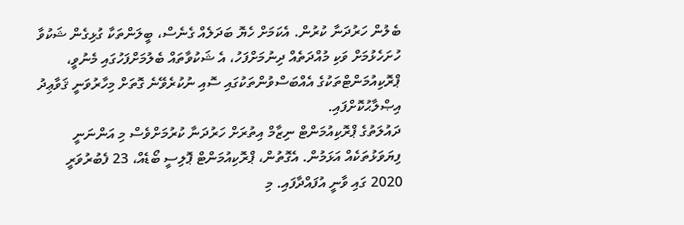ބެލުން ހަރުދަނާ ކުރުން. އެކަމަށް ހެޔޮ ބަދަލެއް ގެނެސް، ބީލަންތަކާ ގުޅިގެން ޝަކުވާ ހުށަހެޅުމަށް ވަކި މުއްދަތެއް ދިނުމަށްފަހު، އެ ޝަކުވާތައް ބެލުމަށްފަހުގައި މެނުވީ، ޕްރޮކިއުމަންޓްތަކުގެ އެއްބަސްވުންތަކުގައި ސޮއި ނުކުރެވޭނެ ގޮތަށް މިހާރުވަނީ ޤަވާޢިދު އިޞްލާޙުކޮށްފައި.
ދައުލަތުގެ ޕްރޮކިއުމަންޓް ނިޒާމް އިތުރަށް ހަރުދަނާ ކުރުމަށްވެސް މި އަންނަނީ ފިޔަވަޅުތަކެއް އަޅަމުން. އެގޮތުން، ޕްރޮކިއުމަންޓް ޕޮލިސީ ބޯޑެއް، 23 ފެބުރުވަރީ 2020 ގައި ވާނީ އުފައްދާފައި. މި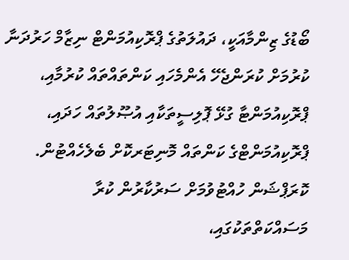ބޯޑުގެ ޒިންމާއަކީ، ދައުލަތުގެ ޕްރޮކިއުމަންޓް ނިޒާމް ހަރުދަނާ ކުރުމަށް ކުރަންޖެހޭ އެންމެހައި ކަންތައްތައް ކުރުމާއި، ޕްރޮކިއުމަންޓާ ގުޅޭ ޕޮލިސީތަކާއި އުޞޫލުތައް ހަދައި، ޕްރޮކިއުމަންޓްގެ ކަންތައް މޮނިޓަރކޮށް ބެލެހެއްޓުން.
ކޮރަޕްޝަން ހުއްޓުވުމަށް ސަރުކާރުން ކުރާ މަސައްކަތްތަކުގައި،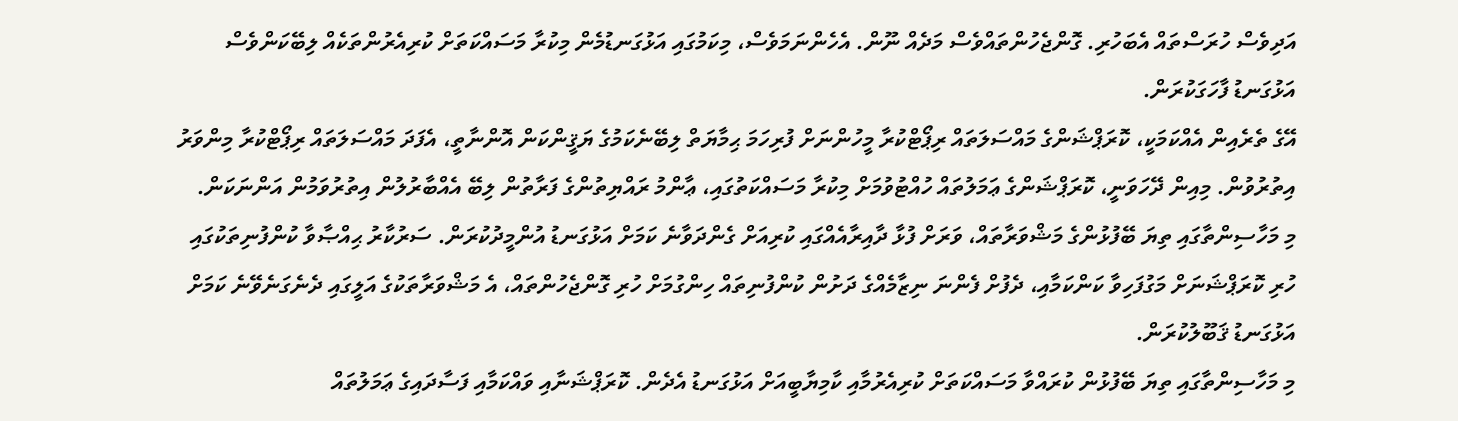އަދިވެސް ހުރަސްތައް އެބަހުރި. ގޮންޖެހުންތައްވެސް މަދެއް ނޫން. އެހެންނަމަވެސް، މިކަމުގައި އަޅުގަނޑުމެން މިކުރާ މަސައްކަތަށް ކުރިއެރުންތަކެއް ލިބޭކަންވެސް އަޅުގަނޑު ފާހަގަކުރަން.
އޭގެ ތެރެއިން އެއްކަމަކީ، ކޮރަޕްޝަންގެ މައްސަލަތައް ރިޕޯޓްކުރާ މީހުންނަށް ފުރިހަމަ ޙިމާޔަތް ލިބޭނެކަމުގެ ޔަޤީންކަން އޮންނާތީ، އެފަދަ މައްސަލަތައް ރިޕޯޓްކުރާ މިންވަރު އިތުރުވުން. މިއިން ދޭހަވަނީ، ކޮރަޕްޝަންގެ ޢަމަލުތައް ހުއްޓުވުމަށް މިކުރާ މަސައްކަތުގައި، ޢާންމު ރައްޔިތުންގެ ފަރާތުން ލިބޭ އެއްބާރުލުން އިތުރުވަމުން އަންނަކަން.
މި މަހާސިންތާގައި ތިޔަ ބޭފުޅުންގެ މަޝްވަރާތައް، ވަރަށް ފުޅާ ދާއިރާއެއްގައި ކުރިއަށް ގެންދަވާނެ ކަމަށް އަޅުގަނޑު އުންމީދުކުރަން. ސަރުކާރު ޙިއްޞާވާ ކުންފުނިތަކުގައި ހުރި ކޮރަޕްޝަނަށް މަގުފަހިވާ ކަންކަމާއި، ދެފުށް ފެންނަ ނިޒާމެއްގެ ދަށުން ކުންފުނިތައް ހިންގުމަށް ހުރި ގޮންޖެހުންތައް، އެ މަޝްވަރާތަކުގެ އަލީގައި ދެނެގަނެވޭނެ ކަމަށް އަޅުގަނޑު ޤަބޫލުކުރަން.
މި މަހާސިންތާގައި ތިޔަ ބޭފުޅުން ކުރައްވާ މަސައްކަތަށް ކުރިއެރުމާއި ކާމިޔާބީއަށް އަޅުގަނޑު އެދެން. ކޮރަޕްޝަނާއި ވައްކަމާއި ފަސާދައިގެ ޢަމަލުތައް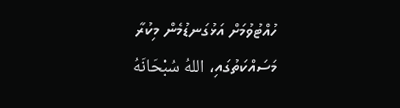ހުއްޓުވުމަށް އަޅުގަނޑުމެން މިކުރާ މަސައްކަތުގައި، اللهُ سُبْحَانَهُ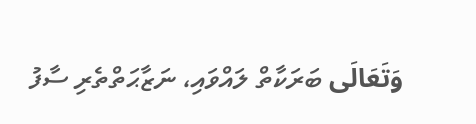وَتَعَالَى ބަރަކާތް ލައްވައި، ނަޒާޙަތްތެރި ސާފު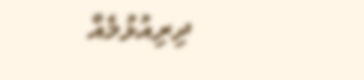ދިރިއުޅުމެއް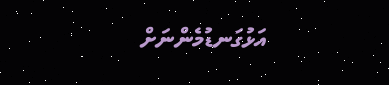އަޅުގަނޑުމެންނަށް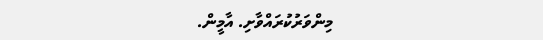މިންވަރުކުރައްވާށި. އާމީން.